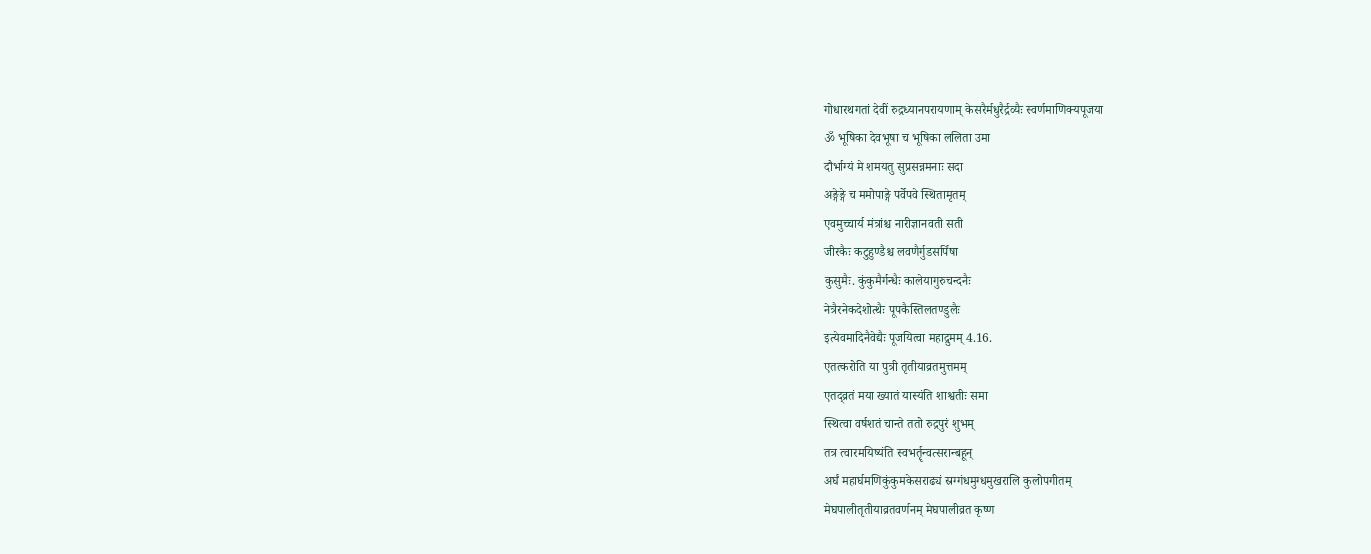गोधारथगतां देवीं रुद्रध्यानपरायणाम् केसरैर्मधुरैर्द्रव्यैः स्वर्णमाणिक्यपूजया
ॐ भूषिका देवभूषा च भूषिका ललिता उमा
दौर्भाग्यं मे शमयतु सुप्रसन्नमनाः सदा
अङ्गेङ्गे च ममोपाङ्गे पर्वेपवे स्थितामृतम्
एवमुच्चार्य मंत्रांश्च नारीज्ञानवती सती
जीरकैः कटुहुण्डैश्च लवणैर्गुडसर्पिषा
कुसुमैः. कुंकुमैर्गन्धैः कालेयागुरुचन्दनैः
नेत्रैरनेकदेशोत्थैः पूपकैस्तिलतण्डुलैः
इत्येवमादिनैवेद्यैः पूजयित्वा महाद्रुमम् 4.16.
एतत्करोति या पुत्री तृतीयाव्रतमुत्तमम्
एतद्व्रतं मया ख्यातं यास्यंति शाश्वतीः समा
स्थित्वा वर्षशतं चान्ते ततो रुद्रपुरं शुभम्
तत्र त्वारमयिष्यंति स्वभर्तॄन्वत्सरान्बहून्
अर्घं महार्घमणिकुंकुमकेसराढ्यं स्रग्गंधमुग्धमुखरालि कुलोपगीतम्
मेघपालीतृतीयाव्रतवर्णनम् मेघपालीव्रत कृष्ण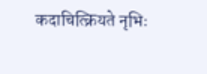कदाचित्क्रियते नृभिः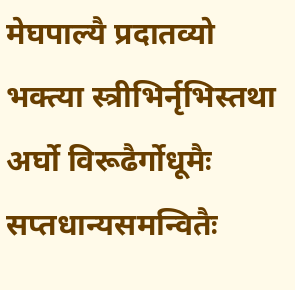मेघपाल्यै प्रदातव्यो भक्त्या स्त्रीभिर्नृभिस्तथा
अर्घो विरूढैर्गोधूमैः सप्तधान्यसमन्वितैः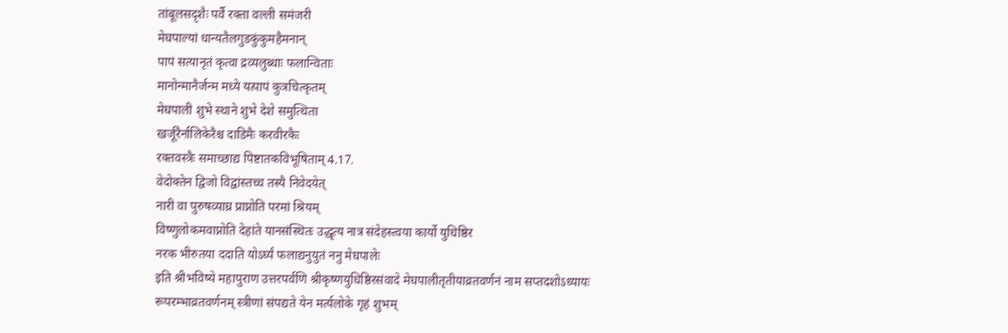तांबूलसदृशैः पर्वै रक्ता वल्ली समंजरी
मेघपाल्यां धान्यतैलगुडकुंकुमहैमनान्
पापं सत्यानृतं कृत्वा द्रव्यलुब्धाः फलान्विताः
मानोन्मानैर्जन्म मध्ये यत्पापं कुत्रचित्कृतम्
मेघपाली शुभे स्थाने शुभे देशे समुत्थिता
खर्जूरैर्नालिकेरैश्च दाडिमैः करवीरकैः
रक्तवस्त्रैः समाच्छाद्य पिष्टातकविभूषिताम् 4.17.
वेदोक्तेन द्विजो विद्वांस्तच्च तस्यै निवेदयेत्
नारी वा पुरुषव्याघ्र प्राप्नोति परमां श्रियम्
विष्णुलोकमवाप्नोति देहांते यानसंस्थितः उद्धृत्य नात्र संदेहस्त्वया कार्यो युधिष्ठिर
नरक भीरुतया ददाति योऽर्घ्यं फलाद्यनुयुतं ननु मेघपालेः
इति श्रीभविष्ये महापुराण उत्तरपर्वणि श्रीकृष्णयुधिष्ठिरसंवादे मेघपालीतृतीयाव्रतवर्णनं नाम सप्तदशोऽध्यायः
रूपरम्भाव्रतवर्णनम् स्त्रीणां संपद्यते येन मर्त्यलोके गृहं शुभम्